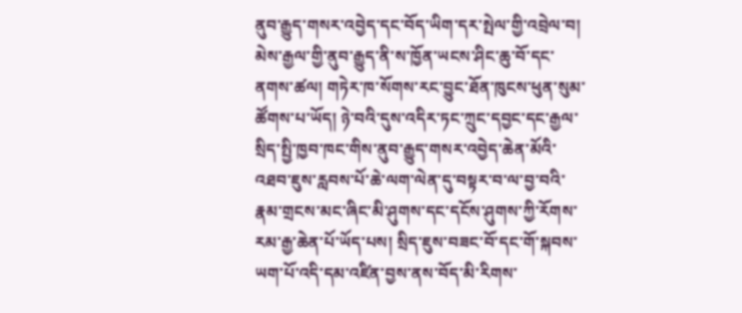ནུབ་རྒྱུད་གསར་འབྱེད་དང་བོད་ཡིག་དར་སྤེལ་གྱི་འབྲེལ་བ།
མེས་རྒྱལ་གྱི་ནུབ་རྒྱུད་ནི་ས་ཁྱོན་ཡངས་ཤིང་ཆུ་བོ་དང་ནགས་ཚལ། གཏེར་ཁ་སོགས་རང་བྱུང་ཐོན་ཁུངས་ཕུན་སུམ་ཚོགས་པ་ཡོད། ཉེ་བའི་དུས་འདིར་ཏང་ཀྲུང་དབྱང་དང་རྒྱལ་སྲིད་སྤྱི་ཁྱབ་ཁང་གིས་ནུབ་རྒྱུད་གསར་འབྱེད་ཆེན་མོའི་འཐབ་ཇུས་རླབས་པོ་ཆེ་ལག་ལེན་དུ་བསྟར་བ་ལ་བྱ་བའི་རྣམ་གྲངས་མང་ཞིང་མི་ཤུགས་དང་དངོས་ཤུགས་ཀྱི་རོགས་རམ་རྒྱ་ཆེན་པོ་ཡོད་པས། སྲིད་ཇུས་བཟང་བོ་དང་གོ་སྐབས་ཡག་པོ་འདི་དམ་འཛིན་བྱས་ནས་བོད་མི་རིགས་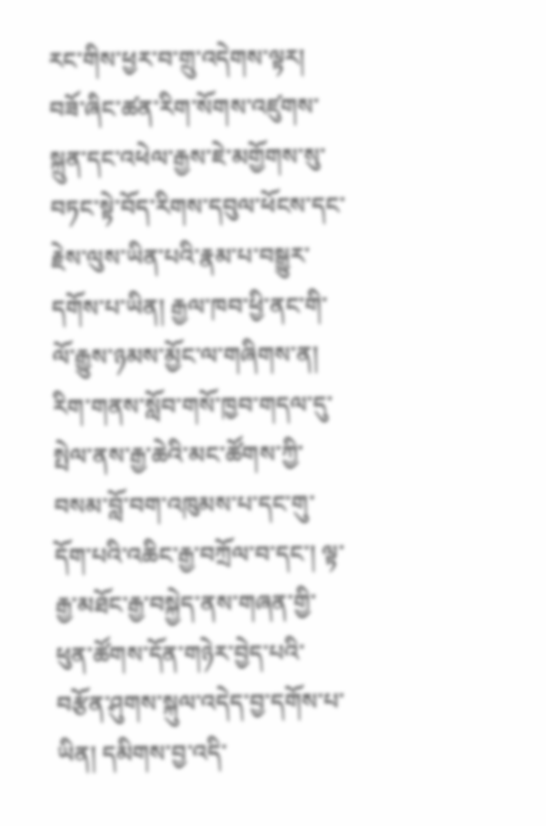རང་གིས་ཕྱར་བ་གྲུ་འདེགས་ལྟར། བཟོ་ཞིང་ཚན་རིག་སོགས་འཛུགས་སྐྲུན་དང་འཕེལ་རྒྱས་ཇེ་མགྱོགས་སུ་བཏང་སྟེ་བོད་རིགས་དབུལ་ཕོངས་དང་རྗེས་ལུས་ཡིན་པའི་རྣམ་པ་བསྒྱུར་དགོས་པ་ཡིན། རྒྱལ་ཁབ་ཕྱི་ནང་གི་ལོ་རྒྱུས་ཉམས་མྱོང་ལ་གཞིགས་ན། རིག་གནས་སློབ་གསོ་ཁྱབ་གདལ་དུ་སྤེལ་ནས་རྒྱ་ཆེའི་མང་ཚོགས་ཀྱི་བསམ་བློ་བག་འཁུམས་པ་དང་གུ་དོག་པའི་འཆིང་རྒྱ་བཀྲོལ་བ་དང་། ལྟ་རྒྱ་མཐོང་རྒྱ་བསྐྱེད་ནས་གཞན་གྱི་ཕུན་ཚོགས་དོན་གཉེར་བྱེད་པའི་བརྩོན་ཤུགས་སྐུལ་འདེད་བྱ་དགོས་པ་ཡིན། དམིགས་བྱ་འདི་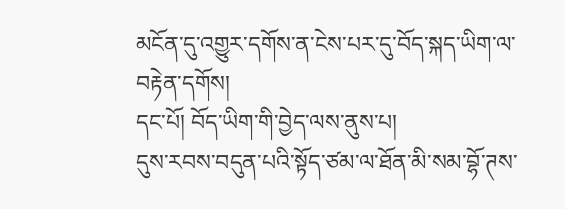མངོན་དུ་འགྱུར་དགོས་ན་ངེས་པར་དུ་བོད་སྐད་ཡིག་ལ་བརྟེན་དགོས།
དང་པོ། བོད་ཡིག་གི་བྱེད་ལས་ནུས་པ།
དུས་རབས་བདུན་པའི་སྟོད་ཙམ་ལ་ཐོན་མི་སམ་བྷོ་ཊས་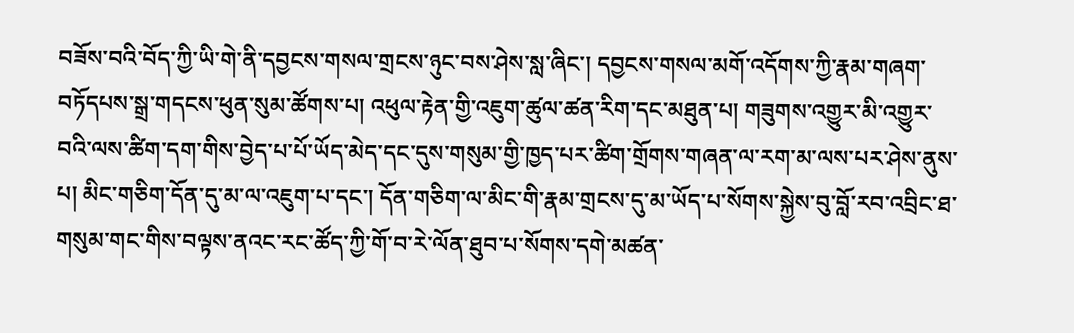བཟོས་བའི་བོད་ཀྱི་ཡི་གེ་ནི་དབྱངས་གསལ་གྲངས་ཉུང་བས་ཤེས་སླ་ཞིང་། དབྱངས་གསལ་མགོ་འདོགས་ཀྱི་རྣམ་གཞག་བཏོདཔས་སྒྲ་གདངས་ཕུན་སུམ་ཚོགས་པ། འཕུལ་རྟེན་གྱི་འཇུག་ཚུལ་ཚན་རིག་དང་མཐུན་པ། གཟུགས་འགྱུར་མི་འགྱུར་བའི་ལས་ཚིག་དག་གིས་བྱེད་པ་པོ་ཡོད་མེད་དང་དུས་གསུམ་གྱི་ཁྱད་པར་ཚིག་གྲོགས་གཞན་ལ་རག་མ་ལས་པར་ཤེས་ནུས་པ། མིང་གཅིག་དོན་དུ་མ་ལ་འཇུག་པ་དང་། དོན་གཅིག་ལ་མིང་གི་རྣམ་གྲངས་དུ་མ་ཡོད་པ་སོགས་སྐྱེས་བུ་བློ་རབ་འབྲིང་ཐ་གསུམ་གང་གིས་བལྟས་ནའང་རང་ཚོད་ཀྱི་གོ་བ་རེ་ལོན་ཐུབ་པ་སོགས་དགེ་མཚན་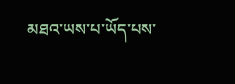མཐའ་ཡས་པ་ཡོད་པས་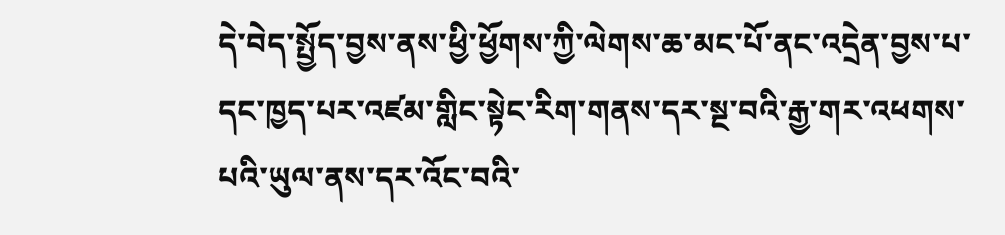དེ་བེད་སྤྱོད་བྱས་ནས་ཕྱི་ཕྱོགས་ཀྱི་ལེགས་ཆ་མང་པོ་ནང་འདྲེན་བྱས་པ་དང་ཁྱད་པར་འཛམ་གླིང་སྟེང་རིག་གནས་དར་སྔ་བའི་རྒྱ་གར་འཕགས་པའི་ཡུལ་ནས་དར་འོང་བའི་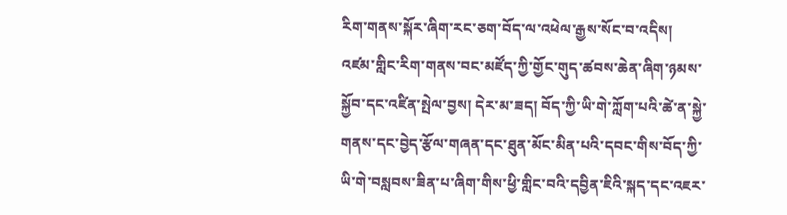རིག་གནས་སྐོར་ཞིག་རང་ཅག་བོད་ལ་འཕེལ་རྒྱས་སོང་བ་འདིས། འཛམ་གླིང་རིག་གནས་བང་མཛོད་ཀྱི་གྱོང་གུད་ཚབས་ཆེན་ཞིག་ཉམས་སྐྱོབ་དང་འཛིན་སྤེལ་བྱས། དེར་མ་ཟད། བོད་ཀྱི་ཡི་གེ་ཀློག་པའི་ཚེ་ན་སྐྱེ་གནས་དང་བྱེད་རྩོལ་གཞན་དང་ཐུན་མོང་མིན་པའི་དབང་གིས་བོད་ཀྱི་ཡི་གེ་བསླབས་ཟིན་པ་ཞིག་གིས་ཕྱི་གླིང་བའི་དབྱིན་ཇིའི་སྐད་དང་འཇར་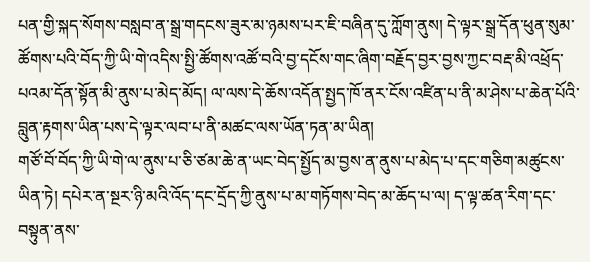པན་གྱི་སྐད་སོགས་བསླབ་ན་སྒྲ་གདངས་ཟུར་མ་ཉམས་པར་ཇི་བཞིན་དུ་ཀློག་ནུས། དེ་ལྟར་སྒྲ་དོན་ཕུན་སུམ་ཚོགས་པའི་བོད་ཀྱི་ཡི་གེ་འདིས་སྤྱི་ཚོགས་འཚོ་བའི་བྱ་དངོས་གང་ཞིག་བརྗོད་བྱར་བྱས་ཀྱང་བརྡ་མི་འཕྲོད་པའམ་དོན་སྟོན་མི་ནུས་པ་མེད་མོད། ལ་ལས་དེ་ཆོས་འདོན་སྤྱད་ཁོ་ནར་ངོས་འཛིན་པ་ནི་མ་ཤེས་པ་ཆེན་པོའི་བླུན་རྟགས་ཡིན་པས་དེ་ལྟར་ལབ་པ་ནི་མཚང་ལས་ཡོན་ཏན་མ་ཡིན།
གཙོ་བོ་བོད་ཀྱི་ཡི་གེ་ལ་ནུས་པ་ཅི་ཙམ་ཆེ་ན་ཡང་བེད་སྤྱོད་མ་བྱས་ན་ནུས་པ་མེད་པ་དང་གཅིག་མཚུངས་ཡིན་ཏེ། དཔེར་ན་སྔར་ཉི་མའི་འོད་དང་དྲོད་ཀྱི་ནུས་པ་མ་གཏོགས་བེད་མ་ཆོད་པ་ལ། ད་ལྟ་ཚན་རིག་དང་བསྟུན་ནས་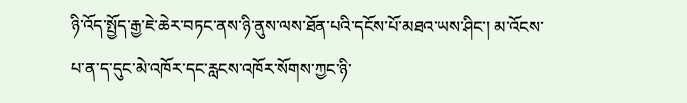ཉི་འོད་སྤྱོད་རྒྱ་ཇེ་ཆེར་བཏང་ནས་ཉི་ནུས་ལས་ཐོན་པའི་དངོས་པོ་མཐའ་ཡས་ཤིང་། མ་འོངས་པ་ན་ད་དུང་མེ་འཁོར་དང་རླངས་འཁོར་སོགས་ཀྱང་ཉི་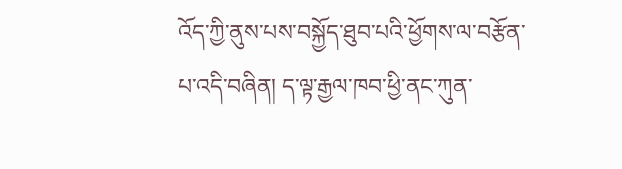འོད་ཀྱི་ནུས་པས་བསྐྱོད་ཐུབ་པའི་ཕྱོགས་ལ་བརྩོན་པ་འདི་བཞིན། ད་ལྟ་རྒྱལ་ཁབ་ཕྱི་ནང་ཀུན་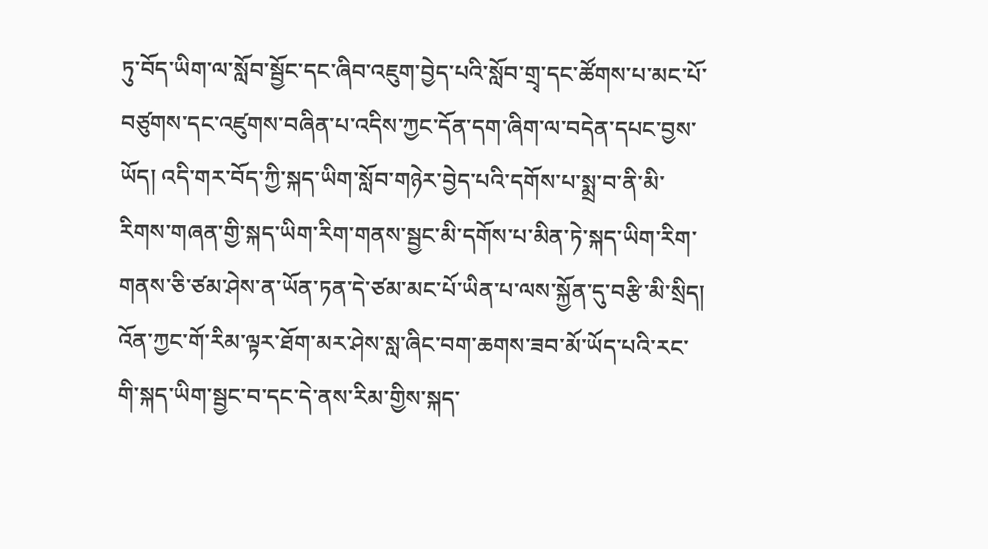ཏུ་བོད་ཡིག་ལ་སློབ་སྦྱོང་དང་ཞིབ་འཇུག་བྱེད་པའི་སློབ་གྲྭ་དང་ཚོགས་པ་མང་པོ་བཙུགས་དང་འཛུགས་བཞིན་པ་འདིས་ཀྱང་དོན་དག་ཞིག་ལ་བདེན་དཔང་བྱས་ཡོད། འདི་གར་བོད་ཀྱི་སྐད་ཡིག་སློབ་གཉེར་བྱེད་པའི་དགོས་པ་སྨྲ་བ་ནི་མི་རིགས་གཞན་གྱི་སྐད་ཡིག་རིག་གནས་སྦྱང་མི་དགོས་པ་མིན་ཏེ་སྐད་ཡིག་རིག་གནས་ཅི་ཙམ་ཤེས་ན་ཡོན་ཏན་དེ་ཙམ་མང་པོ་ཡིན་པ་ལས་སྐྱོན་དུ་བརྩི་མི་སྲིད། འོན་ཀྱང་གོ་རིམ་ལྟར་ཐོག་མར་ཤེས་སླ་ཞིང་བག་ཆགས་ཟབ་མོ་ཡོད་པའི་རང་གི་སྐད་ཡིག་སྦྱང་བ་དང་དེ་ནས་རིམ་གྱིས་སྐད་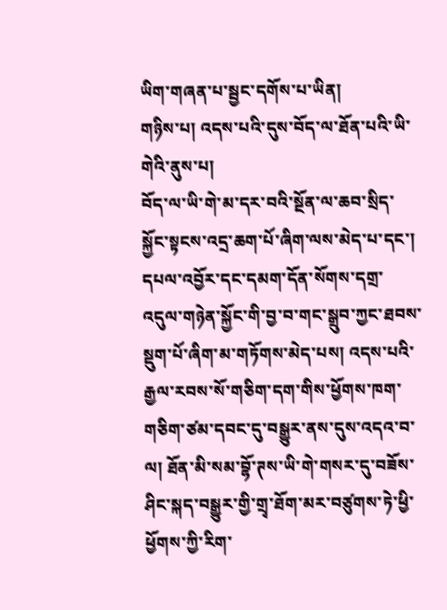ཡིག་གཞན་པ་སྦྱང་དགོས་པ་ཡིན།
གཉིས་པ། འདས་པའི་དུས་བོད་ལ་ཐོན་པའི་ཡི་གེའི་ནུས་པ།
བོད་ལ་ཡི་གེ་མ་དར་བའི་སྔོན་ལ་ཆབ་སྲིད་སྐྱོང་སྟངས་འདྲ་ཆག་པོ་ཞིག་ལས་མེད་པ་དང་། དཔལ་འབྱོར་དང་དམག་དོན་སོགས་དགྲ་འདུལ་གཉེན་སྐྱོང་གི་བྱ་བ་གང་སྒྲུབ་ཀྱང་ཐབས་སྡུག་པོ་ཞིག་མ་གཏོགས་མེད་པས། འདས་པའི་རྒྱལ་རབས་སོ་གཅིག་དག་གིས་ཕྱོགས་ཁག་གཅིག་ཙམ་དབང་དུ་བསྒྱུར་ནས་དུས་འདའ་བ་ལ། ཐོན་མི་སམ་བྷོ་ཊས་ཡི་གེ་གསར་དུ་བཟོས་ཤིང་སྐད་བསྒྱུར་གྱི་གྲྭ་ཐོག་མར་བཙུགས་ཏེ་ཕྱི་ཕྱོགས་ཀྱི་རིག་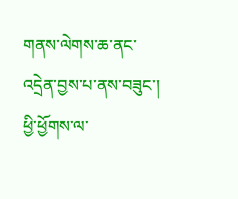གནས་ལེགས་ཆ་ནང་འདྲེན་བྱས་པ་ནས་བཟུང་། ཕྱི་ཕྱོགས་ལ་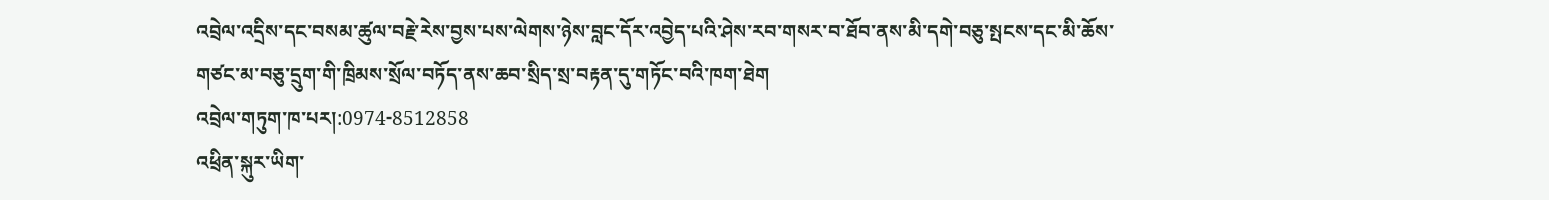འབྲེལ་འདྲིས་དང་བསམ་ཚུལ་བརྗེ་རེས་བྱས་པས་ལེགས་ཉེས་བླང་དོར་འབྱེད་པའི་ཤེས་རབ་གསར་བ་ཐོབ་ནས་མི་དགེ་བཅུ་སྤངས་དང་མི་ཆོས་གཙང་མ་བཅུ་དྲུག་གི་ཁྲིམས་སྲོལ་བཏོད་ནས་ཆབ་སྲིད་སྲ་བརྟན་དུ་གཏོང་བའི་ཁག་ཐེག
འབྲེལ་གཏུག་ཁ་པར།:0974-8512858
འཕྲིན་སྐུར་ཡིག་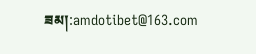ཟམ།:amdotibet@163.com